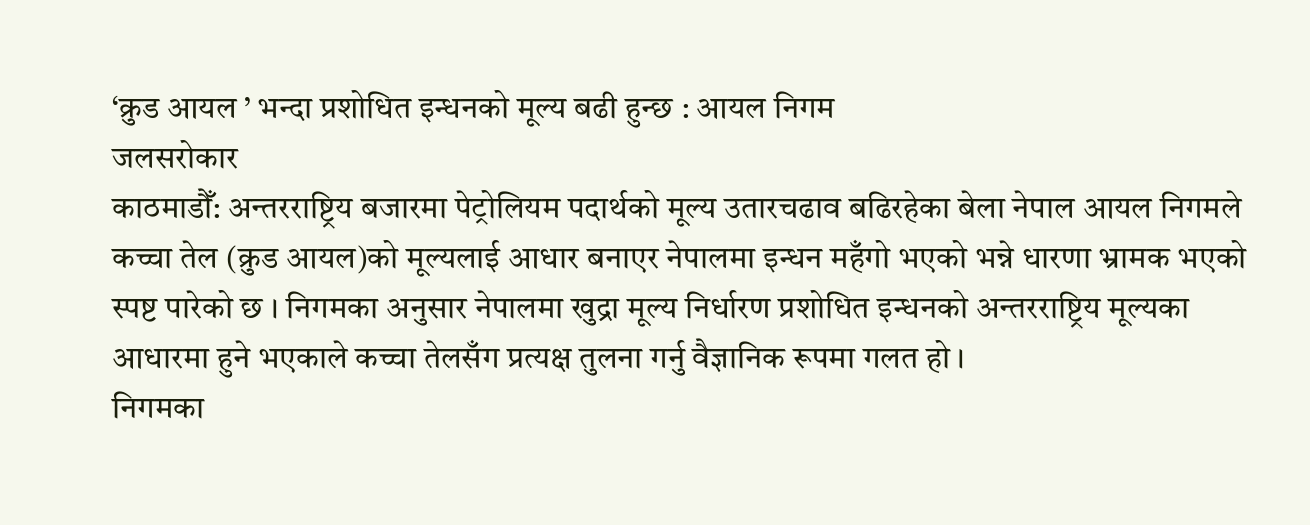‘क्रुड आयल ’ भन्दा प्रशोधित इन्धनको मूल्य बढी हुन्छ : आयल निगम
जलसरोकार
काठमाडौँ: अन्तरराष्ट्रिय बजारमा पेट्रोलियम पदार्थको मूल्य उतारचढाव बढिरहेका बेला नेपाल आयल निगमले कच्चा तेल (क्रुड आयल)को मूल्यलाई आधार बनाएर नेपालमा इन्धन महँगो भएको भन्ने धारणा भ्रामक भएको स्पष्ट पारेको छ । निगमका अनुसार नेपालमा खुद्रा मूल्य निर्धारण प्रशोधित इन्धनको अन्तरराष्ट्रिय मूल्यका आधारमा हुने भएकाले कच्चा तेलसँग प्रत्यक्ष तुलना गर्नु वैज्ञानिक रूपमा गलत हो ।
निगमका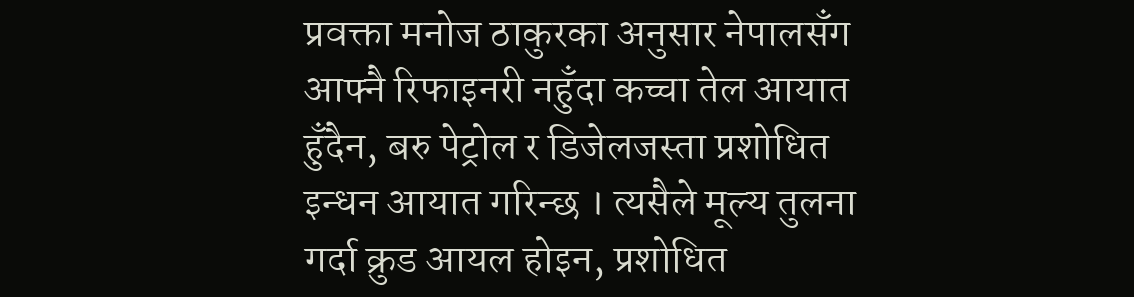प्रवक्ता मनोज ठाकुरका अनुसार नेपालसँग आफ्नै रिफाइनरी नहुँदा कच्चा तेल आयात हुँदैन, बरु पेट्रोल र डिजेलजस्ता प्रशोधित इन्धन आयात गरिन्छ । त्यसैले मूल्य तुलना गर्दा क्रुड आयल होइन, प्रशोधित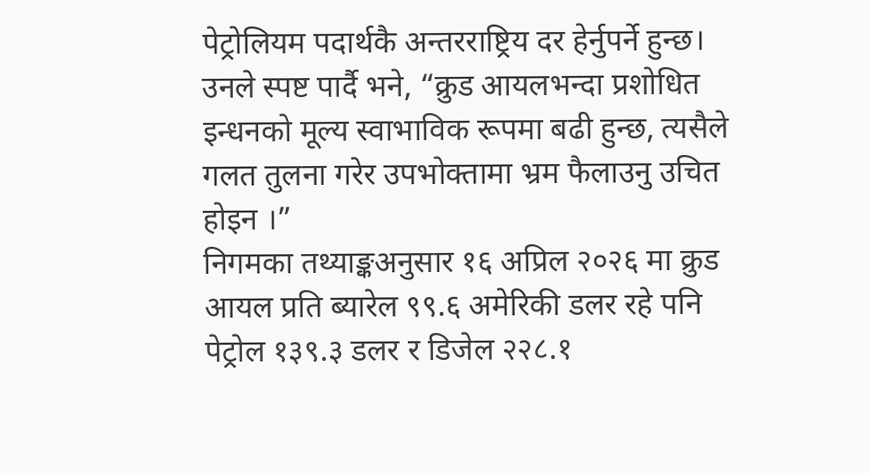पेट्रोलियम पदार्थकै अन्तरराष्ट्रिय दर हेर्नुपर्ने हुन्छ।
उनले स्पष्ट पार्दै भने, “क्रुड आयलभन्दा प्रशोधित इन्धनको मूल्य स्वाभाविक रूपमा बढी हुन्छ, त्यसैले गलत तुलना गरेर उपभोक्तामा भ्रम फैलाउनु उचित होइन ।”
निगमका तथ्याङ्कअनुसार १६ अप्रिल २०२६ मा क्रुड आयल प्रति ब्यारेल ९९.६ अमेरिकी डलर रहे पनि पेट्रोल १३९.३ डलर र डिजेल २२८.१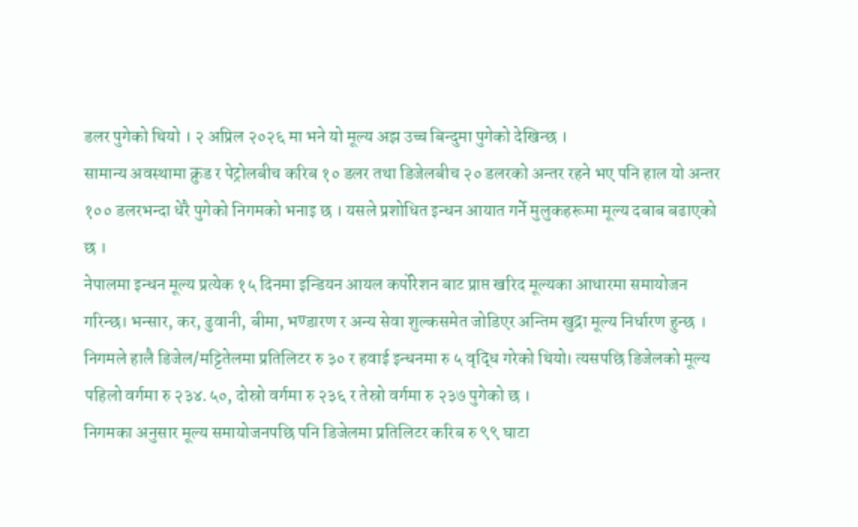डलर पुगेको थियो । २ अप्रिल २०२६ मा भने यो मूल्य अझ उच्च बिन्दुमा पुगेको देखिन्छ ।
सामान्य अवस्थामा क्रुड र पेट्रोलबीच करिब १० डलर तथा डिजेलबीच २० डलरको अन्तर रहने भए पनि हाल यो अन्तर १०० डलरभन्दा धेरै पुगेको निगमको भनाइ छ । यसले प्रशोधित इन्धन आयात गर्ने मुलुकहरूमा मूल्य दबाब बढाएको छ ।
नेपालमा इन्धन मूल्य प्रत्येक १५ दिनमा इन्डियन आयल कर्पोरेशन बाट प्राप्त खरिद मूल्यका आधारमा समायोजन गरिन्छ। भन्सार, कर, ढुवानी, बीमा, भण्डारण र अन्य सेवा शुल्कसमेत जोडिएर अन्तिम खुद्रा मूल्य निर्धारण हुन्छ ।
निगमले हालै डिजेल/मट्टितेलमा प्रतिलिटर रु ३० र हवाई इन्धनमा रु ५ वृद्धि गरेको थियो। त्यसपछि डिजेलको मूल्य पहिलो वर्गमा रु २३४.५०, दोस्रो वर्गमा रु २३६ र तेस्रो वर्गमा रु २३७ पुगेको छ ।
निगमका अनुसार मूल्य समायोजनपछि पनि डिजेलमा प्रतिलिटर करिब रु ९९ घाटा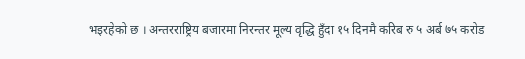भइरहेको छ । अन्तरराष्ट्रिय बजारमा निरन्तर मूल्य वृद्धि हुँदा १५ दिनमै करिब रु ५ अर्ब ७५ करोड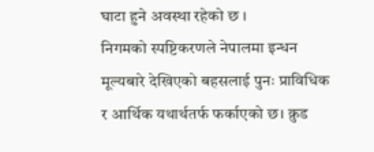घाटा हुने अवस्था रहेको छ ।
निगमको स्पष्टिकरणले नेपालमा इन्धन मूल्यबारे देखिएको बहसलाई पुनः प्राविधिक र आर्थिक यथार्थतर्फ फर्काएको छ। क्रुड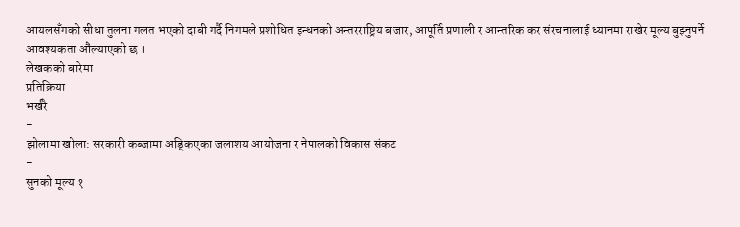आयलसँगको सीधा तुलना गलत भएको दाबी गर्दै निगमले प्रशोधित इन्धनको अन्तरराष्ट्रिय बजार, आपूर्ति प्रणाली र आन्तरिक कर संरचनालाई ध्यानमा राखेर मूल्य बुझ्नुपर्ने आवश्यकता औंल्याएको छ ।
लेखकको बारेमा
प्रतिक्रिया
भर्खरै
-
झोलामा खोला: सरकारी कब्जामा अड्किएका जलाशय आयोजना र नेपालको विकास संकट
-
सुनको मूल्य १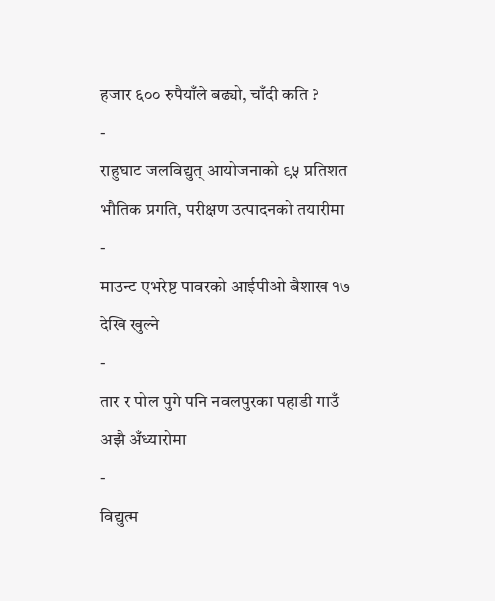हजार ६०० रुपैयाँले बढ्यो, चाँदी कति ?
-
राहुघाट जलविद्युत् आयोजनाको ९५ प्रतिशत भौतिक प्रगति, परीक्षण उत्पादनको तयारीमा
-
माउन्ट एभरेष्ट पावरको आईपीओ बैशाख १७ देखि खुल्ने
-
तार र पोल पुगे पनि नवलपुरका पहाडी गाउँ अझै अँध्यारोमा
-
विद्युत्म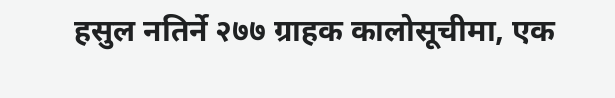हसुल नतिर्ने २७७ ग्राहक कालोसूचीमा, एक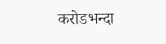करोडभन्दा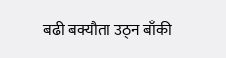बढी बक्यौता उठ्न बाँकी